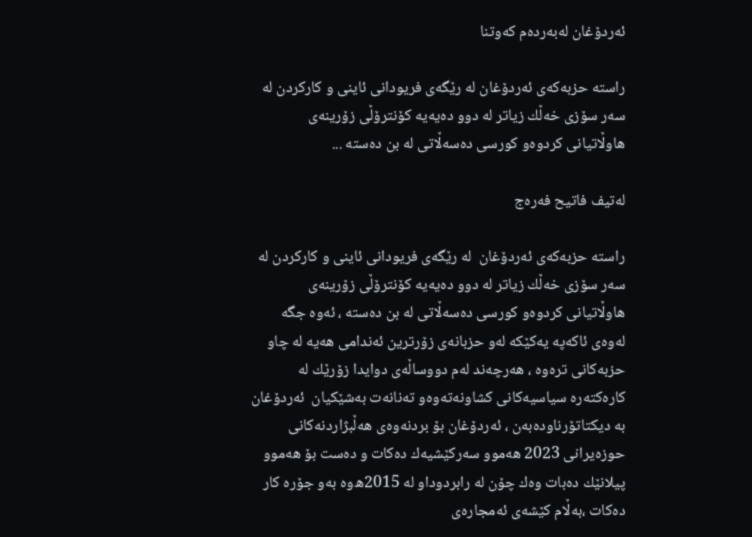ئه‌ردۆغان له‌به‌رده‌م كه‌وتنا

راسته‌ حزبه‌كه‌ی ئه‌ردۆغان له‌ رێگه‌ی فریودانی ئاینی و كاركردن له‌ سه‌ر سۆزی خه‌ڵك زیاتر له‌ دوو ده‌یه‌یه‌ كۆنترۆڵی زۆرینه‌ی هاوڵاتیانی كردوه‌و كورسی ده‌سه‌ڵاتی له‌ بن ده‌سته‌ ...

له‌تیف فاتیح فه‌ره‌ج

راسته‌ حزبه‌كه‌ی ئه‌ردۆغان  له‌ رێگه‌ی فریودانی ئاینی و كاركردن له‌ سه‌ر سۆزی خه‌ڵك زیاتر له‌ دوو ده‌یه‌یه‌ كۆنترۆڵی زۆرینه‌ی هاوڵاتیانی كردوه‌و كورسی ده‌سه‌ڵاتی له‌ بن ده‌سته‌ ، ئه‌وه‌ جگه‌ له‌وه‌ی ئاكه‌په‌ یه‌كێكه‌ له‌و حزبانه‌ی زۆرترین ئه‌ندامی هه‌یه‌ له‌ چاو حزبه‌كانی تره‌وه‌ ، هه‌رچه‌ند له‌م دووساڵه‌ی دوایدا زۆرێك له‌ كاره‌كته‌ره‌ سیاسیه‌كانی كشاونه‌ته‌وه‌و ته‌نانه‌ت به‌شێكیان  ئه‌ردۆغان به‌ دیكتاتۆرناوده‌به‌ن ، ئه‌ردۆغان بۆ بردنه‌وه‌ی هه‌ڵبژاردنه‌كانی حوزه‌یرانی 2023 هه‌موو سه‌ركێشیه‌ك ده‌كات و ده‌ست بۆ هه‌موو پیلانێك ده‌بات وه‌ك چۆن له‌ رابردوداو له‌ 2015ه‌وه‌ به‌و جۆره‌ كار ده‌كات ،به‌ڵام كێشه‌ی ئه‌مجاره‌ی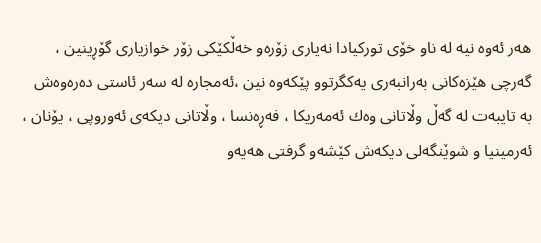هه‌ر ئه‌وه‌ نیه‌ له‌ ناو خۆی توركیادا نه‌یاری زۆره‌و خه‌ڵكێكی زۆر خوازیاری گۆڕینین ، گه‌رچی هێزه‌كانی به‌رانبه‌ری یه‌كگرتوو پێكه‌وه‌ نین ،ئه‌مجاره‌ له‌ سه‌ر ئاستی ده‌ره‌وه‌ش به‌ تایبه‌ت له‌ گه‌ڵ وڵاتانی وه‌ك ئه‌مه‌ریكا ، فه‌ڕه‌نسا ، وڵاتانی دیكه‌ی ئه‌وروپی ، یۆنان ، ئه‌رمینیا و شوێنگه‌لی دیكه‌ش كێشه‌و گرفتی هه‌یه‌و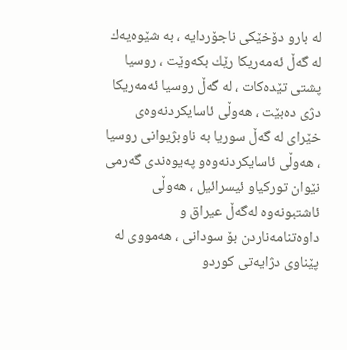له‌ بارو دۆخێكی ناجۆردایه‌ ، به‌ شێوه‌یه‌ك له‌ گه‌ڵ ئه‌مه‌ریكا رێك بكه‌وێت ، روسیا پشتی تێده‌كات ، له‌ گه‌ڵ روسیا ئه‌مه‌ریكا دژی ده‌بێت ، هه‌وڵی ئاسایكردنه‌وه‌ی خێرای له‌ گه‌ڵ سوریا به‌ ناوبژیوانی روسیا  ، هه‌وڵی ئاسایكردنه‌وه‌و په‌یوه‌ندی گه‌رمی نێوان توركیاو ئیسرائیل ، هه‌وڵی ئاشتبونه‌وه‌ له‌گه‌ڵ عیراق و داوه‌تنامه‌ناردن بۆ سودانی ، هه‌مووی له‌ پێناوی دژایه‌تی كوردو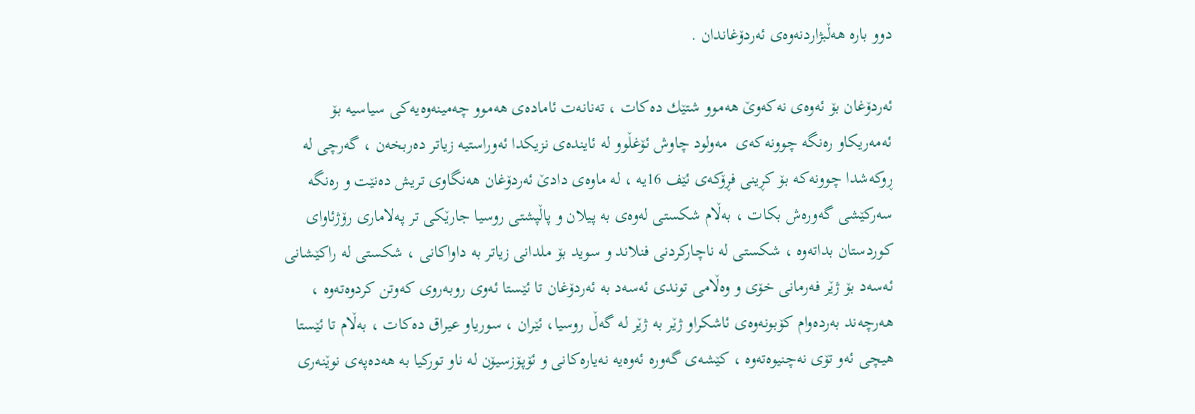دوو باره‌ هه‌ڵبژاردنه‌وه‌ی ئه‌ردۆغاندان .

ئه‌ردۆغان بۆ ئه‌وه‌ی نه‌كه‌وێ‌ هه‌موو شتێك ده‌كات ، ته‌نانه‌ت ئاماده‌ی هه‌موو چه‌مینه‌وه‌یه‌كی سیاسیه‌ بۆ ئه‌مه‌ریكاو ره‌نگه‌ چوونه‌كه‌ی  مه‌ولود چاوش ئۆغڵوو له‌ ئاینده‌ی نزیكدا ئه‌وراستیه‌ زیاتر ده‌ربخه‌ن ، گه‌رچی له‌ ڕوكه‌شدا چوونه‌كه‌ بۆ كڕینی فڕۆكه‌ی ئێف 16یه‌ ، له‌ ماوه‌ی دادێ‌ ئه‌ردۆغان هه‌نگاوی تریش ده‌نێت و ره‌نگه‌ سه‌ركێشی گه‌وره‌ش بكات ، به‌ڵام شكستی له‌وه‌ی به‌ پیلان و پاڵپشتی روسیا جارێكی تر په‌لاماری رۆژئاوای كوردستان بداته‌وه‌ ، شكستی له‌ ناچاركردنی فنلاند و سوید بۆ ملدانی زیاتر به‌ داواكانی ، شكستی له‌ راكێشانی ئه‌سه‌د بۆ ژێر فه‌رمانی خۆی و وه‌ڵامی توندی ئه‌سه‌د به‌ ئه‌ردۆغان تا ئێستا ئه‌وی روبه‌روی كه‌وتن كردوه‌ته‌وه‌ ، هه‌رچه‌ند به‌رده‌وام كۆبونه‌وه‌ی ئاشكراو ژێر به‌ ژێر له‌ گه‌ڵ روسیا، ئێران ، سوریاو عیراق ده‌كات ، به‌ڵام تا ئێستا هیچی ئه‌و تۆی نه‌چنیوه‌ته‌وه‌ ، كێشه‌ی گه‌وره‌ ئه‌وه‌یه‌ نه‌یاره‌كانی و ئۆپۆزسیۆن له‌ ناو توركیا به‌ هه‌ده‌په‌ی نوێنه‌ری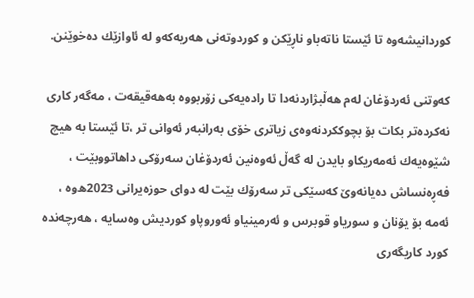كوردانیشه‌وه‌ تا ئێستا ناته‌باو ناڕێكن و كوردوته‌نی هه‌ریه‌كه‌و له‌ ئاوازێك ده‌خوێنن.

كه‌وتنی ئه‌ردۆغان له‌م هه‌ڵبژاردنه‌دا تا راده‌یه‌كی زۆربووه‌ به‌هه‌قیقه‌ت ، مه‌گه‌ر كاری نه‌كرده‌تر بكات بۆ بچوككردنه‌وه‌ی زیاتری خۆی به‌رانبه‌ر ئه‌وانی تر ،تا ئێستا به‌ هیچ شێوه‌یه‌ك ئه‌مه‌ریكاو بایدن له‌ گه‌ڵ ئه‌وه‌نین ئه‌ردۆغان سه‌رۆكی داهاتووبێت ، فه‌ڕه‌نساش ده‌یانه‌وێ‌ كه‌سێكی تر سه‌رۆك بێت له‌ دوای حوزه‌یرانی 2023ه‌وه‌ ، ئه‌مه‌ بۆ یۆنان و سوریاو قوبرس و ئه‌رمینیاو ئه‌وروپاو كوردیش وه‌سایه‌ ، هه‌رچه‌نده‌ كورد كاریگه‌ری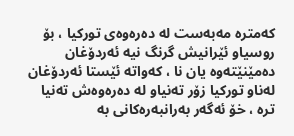كه‌متره‌ مه‌به‌ست له‌ ده‌ره‌وه‌ی توركیا ، بۆ روسیاو ئێرانیش گرنگ نیه‌ ئه‌ردۆغان ده‌مێنێته‌وه‌ یان نا ، كه‌واته‌ ئێستا ئه‌ردۆغان له‌ناو توركیا زۆر ته‌نیاو له‌ ده‌ره‌وه‌ش ته‌نیا تره‌ ، خۆ ئه‌گه‌ر به‌رانبه‌ره‌كانی به‌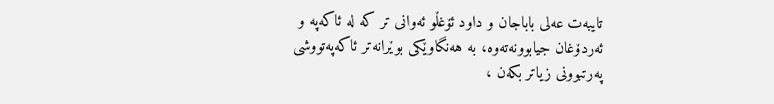تایبه‌ت عه‌لی باباجان و داود ئۆغڵو ئه‌وانی تر كه‌ له‌ ئاكه‌په‌ و ئه‌ردۆغان جیابوونه‌ته‌وه‌، به‌ هه‌نگاوێكی بوێرانه‌تر ئاكه‌په‌تووشی په‌رتبوونی زیاتر بكه‌ن ،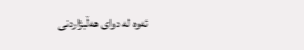ئه‌وه‌ له‌ دوای هه‌ڵبژاردنی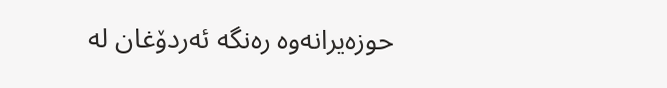حوزه‌یرانه‌وه‌ ره‌نگه‌ ئه‌ردۆغان له‌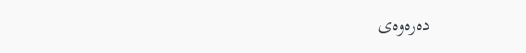ده‌ره‌وه‌ی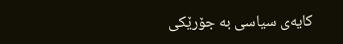كایه‌ی سیاسی به‌ جۆرێكی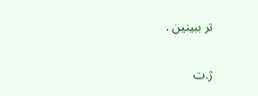تر ببینین .

ژ.ت